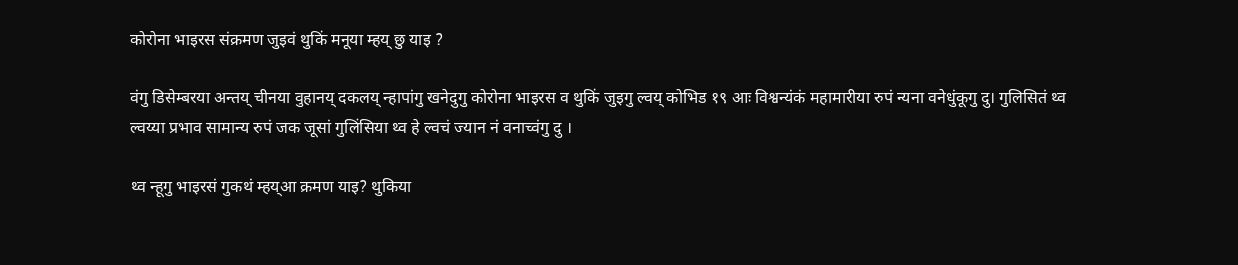कोरोना भाइरस संक्रमण जुइवं थुकिं मनूया म्हय् छु याइ ?

वंगु डिसेम्बरया अन्तय् चीनया वुहानय् दकलय् न्हापांगु खनेदुगु कोरोना भाइरस व थुकिं जुइगु ल्वय् कोभिड १९ आः विश्वन्यंकं महामारीया रुपं न्यना वनेधुंकूगु दु। गुलिसितं थ्व ल्वय्या प्रभाव सामान्य रुपं जक जूसां गुलिंसिया थ्व हे ल्वचं ज्यान नं वनाच्वंगु दु ।

थ्व न्हूगु भाइरसं गुकथं म्हय्आ क्रमण याइ? थुकिया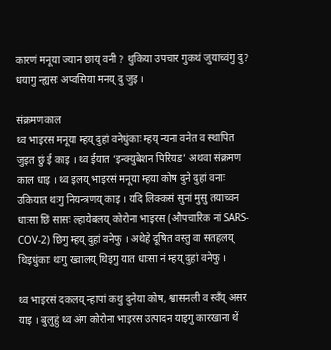कारणं मनूया ज्यान छाय् वनी ? थुकिया उपचार गुकथं जुयाच्वंगु दु? धयागु न्ह्यसः अप्वसिया मनय् दु जुइ ।

संक्रमणकाल
थ्व भाइरस मनूया म्हय् दुहां वनेधुंकाः म्हय् न्यना वनेत व स्थापित जुइत छुं ई काइ । थ्व ईयात ‘इन्क्युबेशन पिरियड’ अथवा संक्रमण काल धाइ । थ्व इलय् भाइरसं मनूया म्हया कोष दुने दुहां वनाः उकियात थःगु नियन्त्रणय् काइ । यदि लिक्कसं सुनां मुसु तयाच्वन धाःसा छिं सासः ल्हायेबलय् कोरोना भाइरस (औपचारिक नां SARS-COV-2) छिगु म्हय् दुहां वनेफु । अथेहे दूषित वस्तु वा सतहलय् थिइधुंकाः थःगु ख्वालय् थिइगु यात धाःसा नं म्हय् दुहां वनेफु ।

थ्व भाइरसं दकलय् न्हापां कथु दुनेया कोष, श्वासनली व स्वँय् असर याइ । बुलुहुं थ्व अंग कोरोना भाइरस उत्पादन याइगु कारखाना थें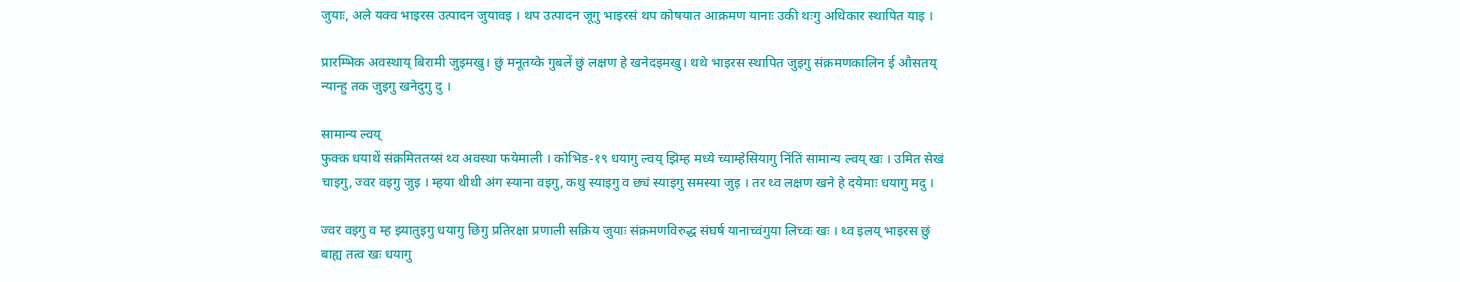जुयाः, अले यक्व भाइरस उत्पादन जुयावइ । थप उत्पादन जूगु भाइरसं थप कोषयात आक्रमण यानाः उकी थःगु अधिकार स्थापित याइ ।

प्रारम्भिक अवस्थाय् बिरामी जुइमखु। छुं मनूतय्के गुबलें छुं लक्षण हे खनेदइमखु। थथे भाइरस स्थापित जुइगु संक्रमणकालिन ई औसतय् न्यान्हु तक जुइगु खनेदुगु दु ।

सामान्य ल्वय्
फुक्क धयाथें संक्रमिततय्सं थ्व अवस्था फयेमाली । कोभिड-१९ धयागु ल्वय् झिम्ह मध्ये च्याम्हेसियागु निंतिं सामान्य ल्वय् खः । उमित सेखं चाइगु, ज्वर वइगु जुइ । म्हया थीथी अंग स्याना वइगु, कथु स्याइगु व छ्यं स्याइगु समस्या जुइ । तर थ्व लक्षण खने हे दयेमाः धयागु मदु ।

ज्वर वइगु व म्ह झ्यातुइगु धयागु छिगु प्रतिरक्षा प्रणाली सक्रिय जुयाः संक्रमणविरुद्ध संघर्ष यानाच्वंगुया लिच्वः खः । थ्व इलय् भाइरस छुं बाह्य तत्व खः धयागु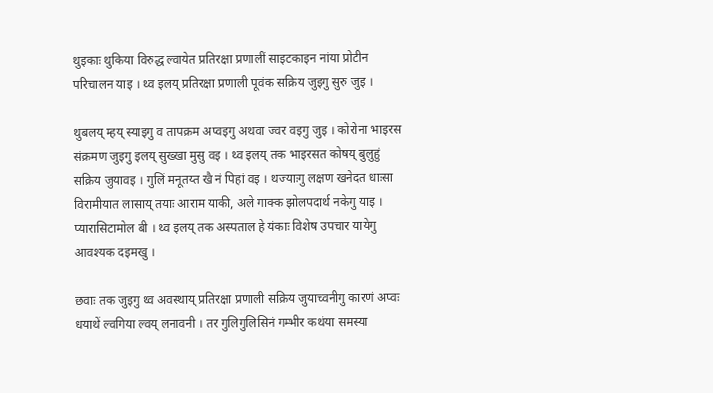थुइकाः थुकिया विरुद्ध ल्वायेत प्रतिरक्षा प्रणालीं साइटकाइन नांया प्रोटीन परिचालन याइ । थ्व इलय् प्रतिरक्षा प्रणाली पूवंक सक्रिय जुइगु सुरु जुइ ।

थुबलय् म्हय् स्याइगु व तापक्रम अप्वइगु अथवा ज्वर वइगु जुइ । कोरोना भाइरस संक्रमण जुइगु इलय् सुख्खा मुसु वइ । थ्व इलय् तक भाइरसत कोषय् बुलुहुं सक्रिय जुयावइ । गुलिं मनूतय्त खै नं पिहां वइ । थज्याःगु लक्षण खनेदत धाःसा विरामीयात लासाय् तयाः आराम याकी, अले गाक्क झोलपदार्थ नकेगु याइ । प्यारासिटामोल बी । थ्व इलय् तक अस्पताल हे यंकाः विशेष उपचार यायेगु आवश्यक दइमखु ।

छवाः तक जुइगु थ्व अवस्थाय् प्रतिरक्षा प्रणाली सक्रिय जुयाच्वनीगु कारणं अप्वः धयाथें ल्वगिया ल्वय् लनावनी । तर गुलिगुलिसिनं गम्भीर कथंया समस्या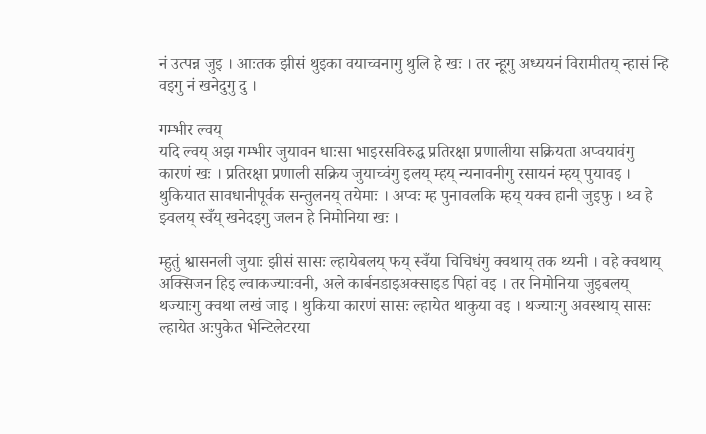नं उत्पन्न जुइ । आःतक झीसं थुइका वयाच्वनागु थुलि हे खः । तर न्हूगु अध्ययनं विरामीतय् न्हासं न्हि वइगु नं खनेदुगु दु ।

गम्भीर ल्वय्
यदि ल्वय् अझ गम्भीर जुयावन धाःसा भाइरसविरुद्ध प्रतिरक्षा प्रणालीया सक्रियता अप्वयावंगु कारणं खः । प्रतिरक्षा प्रणाली सक्रिय जुयाच्वंगु इलय् म्हय् न्यनावनीगु रसायनं म्हय् पुयावइ । थुकियात सावधानीपूर्वक सन्तुलनय् तयेमाः । अप्वः म्ह पुनावलकि म्हय् यक्व हानी जुइफु । थ्व हे झ्वलय् स्वँय् खनेदइगु जलन हे निमोनिया खः ।

म्हुतुं श्वासनली जुयाः झीसं सासः ल्हायेबलय् फय् स्वँया चिचिधंगु क्वथाय् तक थ्यनी । वहे क्वथाय् अक्सिजन हिइ ल्वाकज्याःवनी, अले कार्बनडाइअक्साइड पिहां वइ । तर निमोनिया जुइबलय् थज्याःगु क्वथा लखं जाइ । थुकिया कारणं सासः ल्हायेत थाकुया वइ । थज्याःगु अवस्थाय् सासः ल्हायेत अःपुकेत भेन्टिलेटरया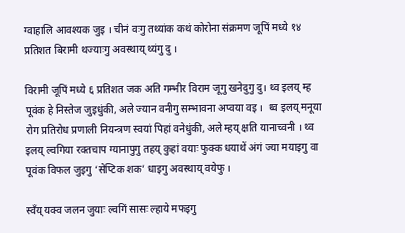ग्वाहालि आवश्यक जुइ । चीनं वःगु तथ्यांक कथं कोरोना संक्रमण जूपिं मध्ये १४ प्रतिशत बिरामी थज्याःगु अवस्थाय् थ्यंगु दु ।

विरामी जूपिं मध्ये ६ प्रतिशत जक अति गम्भीर विराम जूगु खनेदुगु दु। थ्व इलय् म्ह पूवंक हे निस्तेज जुइधुंकी, अले ज्यान वनीगु सम्भावना अप्वया वइ ।  थ्व इलय् मनूया रोग प्रतिरोध प्रणाली नियन्त्रण स्वयां पिहां वनेधुंकी, अले म्हय् क्षति यानाच्वनी । थ्व इलय् ल्वगिया रक्तचाप ग्यानापुगु तहय् कुहां वयाः फुक्क धयाथें अंगं ज्या मयाइगु वा पूवंक विफल जुइगु ‘सेप्टिक शक’ धाइगु अवस्थाय् वयेफु ।

स्वँय् यक्व जलन जुयाः ल्वगिं सासः ल्हाये मफइगु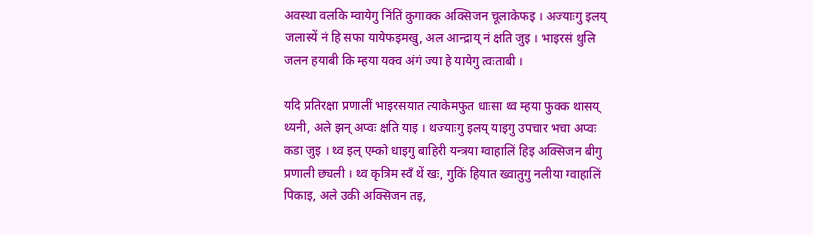अवस्था वलकि म्वायेगु निंतिं कुगाक्क अक्सिजन चूलाकेफइ । अज्याःगु इलय् जलास्यें नं हि सफा यायेफइमखु, अल आन्द्राय् नं क्षति जुइ । भाइरसं थुलि जलन हयाबी कि म्हया यक्व अंगं ज्या हे यायेगु त्वःताबी ।

यदि प्रतिरक्षा प्रणालीं भाइरसयात त्याकेमफुत धाःसा थ्व म्हया फुक्क थासय् थ्यनी, अले झन् अप्वः क्षति याइ । थज्याःगु इलय् याइगु उपचार भचा अप्वः कडा जुइ । थ्व इल् एम्को धाइगु बाहिरी यन्त्रया ग्वाहालिं हिइ अक्सिजन बीगु प्रणाली छ्यली । थ्व कृत्रिम स्वँ थें खः, गुकिं हियात ख्वातुगु नलीया ग्वाहालिं पिकाइ, अले उकी अक्सिजन तइ,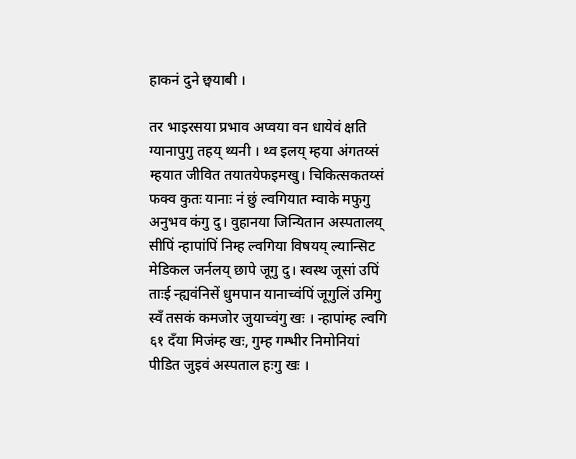हाकनं दुने छ्वयाबी ।

तर भाइरसया प्रभाव अप्वया वन धायेवं क्षति ग्यानापुगु तहय् थ्यनी । थ्व इलय् म्हया अंगतय्सं म्हयात जीवित तयातयेफइमखु। चिकित्सकतय्सं फक्व कुतः यानाः नं छुं ल्वगियात म्वाके मफुगु अनुभव कंगु दु। वुहानया जिन्यितान अस्पतालय् सीपिं न्हापांपिं निम्ह ल्वगिया विषयय् ल्यान्सिट मेडिकल जर्नलय् छापे जूगु दु। स्वस्थ जूसां उपिं ताःई न्ह्यवंनिसें धुमपान यानाच्वंपिं जूगुलिं उमिगु स्वँ तसकं कमजोर जुयाच्वंगु खः । न्हापांम्ह ल्वगि ६१ दँया मिजंम्ह खः, गुम्ह गम्भीर निमोनियां पीडित जुइवं अस्पताल हःगु खः ।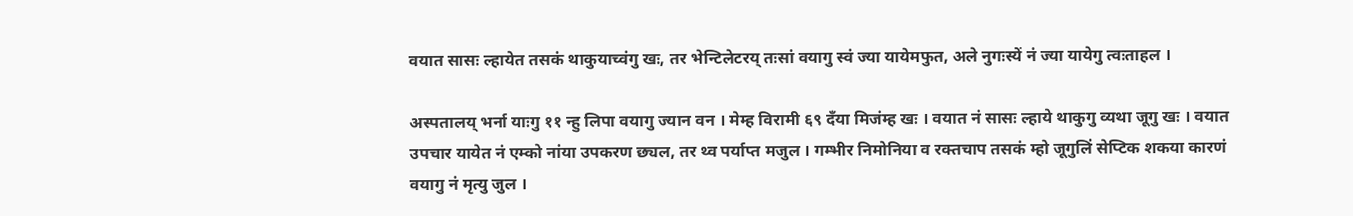वयात सासः ल्हायेत तसकं थाकुयाच्वंगु खः, तर भेन्टिलेटरय् तःसां वयागु स्वं ज्या यायेमफुत, अले नुगःस्यें नं ज्या यायेगु त्वःताहल ।

अस्पतालय् भर्ना याःगु ११ न्हु लिपा वयागु ज्यान वन । मेम्ह विरामी ६९ दँया मिजंम्ह खः । वयात नं सासः ल्हाये थाकुगु व्यथा जूगु खः । वयात उपचार यायेत नं एम्को नांया उपकरण छ्यल, तर थ्व पर्याप्त मजुल । गम्भीर निमोनिया व रक्तचाप तसकं म्हो जूगुलिं सेप्टिक शकया कारणं वयागु नं मृत्यु जुल ।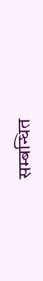सम्बन्धित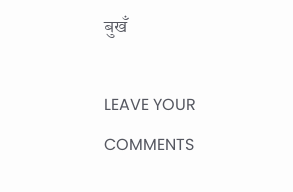बुखँ

LEAVE YOUR COMMENTS